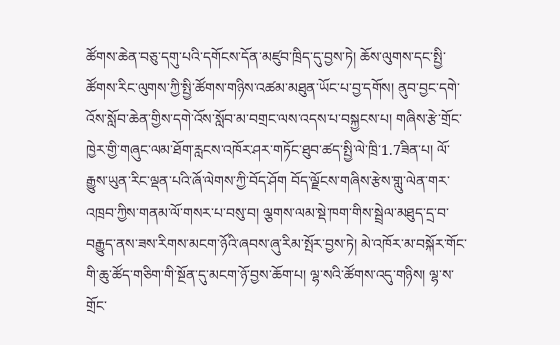ཚོགས་ཆེན་བཅུ་དགུ་པའི་དགོངས་དོན་མཛུབ་ཁྲིད་དུ་བྱས་ཏེ། ཆོས་ལུགས་དང་སྤྱི་ཚོགས་རིང་ལུགས་ཀྱི་སྤྱི་ཚོགས་གཉིས་འཚམ་མཐུན་ཡོང་པ་བྱ་དགོས། ནུབ་བྱང་དགེ་འོས་སློབ་ཆེན་གྱིས་དགེ་འོས་སློབ་མ་བགྲང་ལས་འདས་པ་བསྐྱངས་པ། གཞིས་རྩེ་གྲོང་ཁྱེར་གྱི་གཞུང་ལམ་ཐོག་རླངས་འཁོར་ཤར་གཏོང་ཐུབ་ཚད་སྤྱི་ལེ་ཁྲི་1.7ཟིན་པ། ལོ་རྒྱུས་ཡུན་རིང་ལྡན་པའི་ཞོ་ལེགས་ཀྱི་བོད་ཤོག བོད་ལྗོངས་གཞིས་རྩེས་གླུ་ལེན་གར་འཁྲབ་ཀྱིས་གནམ་ལོ་གསར་པ་བསུ་བ། ལྕགས་ལམ་སྡེ་ཁག་གིས་སྦྲེལ་མཐུད་དྲ་བ་བརྒྱུད་ནས་ཟས་རིགས་མངག་ཉོའི་ཞབས་ཞུ་རིམ་སྤོར་བྱས་ཏེ། མེ་འཁོར་མ་བསྐོར་གོང་གི་ཆུ་ཚོད་གཅིག་གི་སྔོན་དུ་མངག་ཉོ་བྱས་ཆོག་པ། ལྷ་སའི་ཚོགས་འདུ་གཉིས། ལྷ་ས་གྲོང་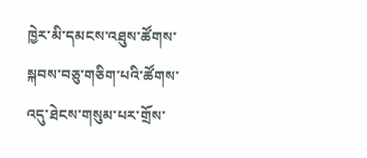ཁྱེར་མི་དམངས་འཐུས་ཚོགས་སྐབས་བཅུ་གཅིག་པའི་ཚོགས་འདུ་ཐེངས་གསུམ་པར་གྲོས་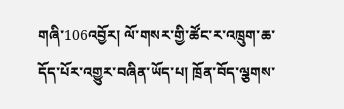གཞི་106འབྱོར། ལོ་གསར་གྱི་ཚོང་ར་འཁྲུག་ཆ་དོད་པོར་འགྱུར་བཞིན་ཡོད་པ། ཁྲོན་བོད་ལྕགས་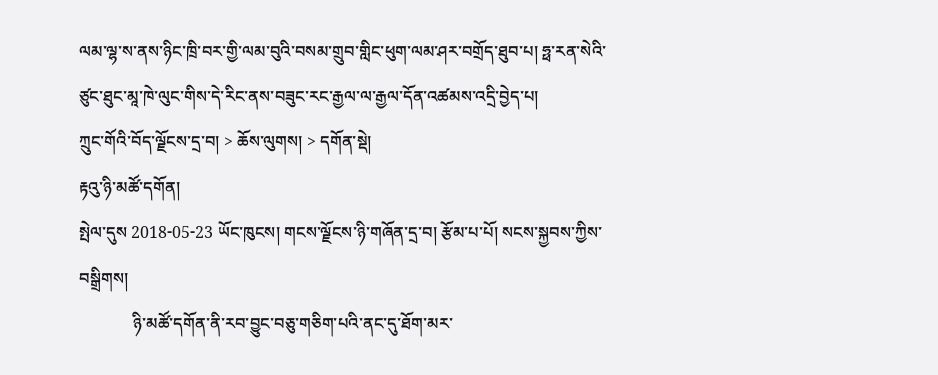ལམ་ལྷ་ས་ནས་ཉིང་ཁྲི་བར་གྱི་ལམ་བུའི་བསམ་གྲུབ་གླིང་ཕུག་ལམ་ཤར་བགྲོད་ཐུབ་པ། ཧྥ་རན་སེའི་ཙུང་ཐུང་མཱ་ཁེ་ལུང་གིས་དེ་རིང་ནས་བཟུང་རང་རྒྱལ་ལ་རྒྱལ་དོན་འཚམས་འདྲི་བྱེད་པ།
ཀྲུང་གོའི་བོད་ལྗོངས་དྲ་བ། > ཆོས་ལུགས། > དགོན་སྡེ།
རྟའུ་ཉི་མཚོ་དགོན།
སྤེལ་དུས 2018-05-23 ཡོང་ཁུངས། གངས་ལྗོངས་ཉི་གཞོན་དྲ་བ། རྩོམ་པ་པོ། སངས་སྐྱབས་ཀྱིས་བསྒྲིགས།
             ཉི་མཚོ་དགོན་ནི་རབ་བྱུང་བཅུ་གཅིག་པའི་ནང་དུ་ཐོག་མར་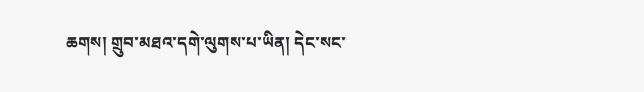ཆགས། གྲུབ་མཐའ་དགེ་ལུགས་པ་ཡིན། དེང་སང་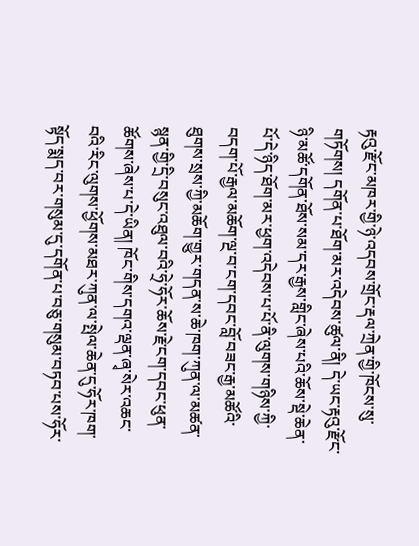རྟའུ་རྫོང་མཁར་གྱི་ཉེ་འདབས་གྲོང་རྡལ་ཀྲེན་གྱི་ཁོངས་སུ་གཏོགས། དགོན་པ་ཐོག་མར་འདེབས་ཚུལ་ནི། དེ་ཡང་རྟའུ་རྫོང་ཉི་མཚོ་དགོན་ཐོས་སམ་དར་རྒྱས་གླིང་ཞེས་པའི་ཆོས་སྡེ་ཆེན་པོ་དེ་ཉིད་ཐོག་མར་ཕྱག་འདེབས་པ་པོ་ནི་ལུགས་གཉིས་ཀྱི་བདག་པོ་རྒྱལ་མཆོག་ལྔ་བ་ངག་དབང་བློ་བཟང་རྒྱ་མཚོའི་ཐུགས་སྲས་ཀྱི་མཆོག་གྱུར་གདན་ས་ཆེ་ཁག་ཀུན་ལ་མཚན་སྙན་གྱི་དྲི་བསུང་འཐུལ་བའི་ཧྲེ་ཧོར་ཆོས་རྗེ་ངག་དབང་ཕུན་ཚོགས་ཞེས་པ་དེ་ཡིན། ཁོང་གིས་དགའ་ལྡན་ཞྭ་སེར་འཆང་བའི་རིང་ལུགས་ཕྱོགས་མཐར་ཀུན་ལ་སྤེལ་ཆེན་དུ་ཧོར་ཁག་སྟོད་སྨད་བར་གསུམ་དུ་དགོན་པ་བཅུ་གསུམ་བཏབ་པས་ཧོར་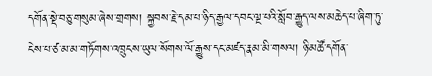དགོན་སྡེ་བཅུ་གསུམ་ཞེས་གྲགས། སྐྱབས་རྗེ་དམ་པ་ཉིད་རྒྱལ་དབང་ལྔ་པའི་སློབ་རྒྱུད་ལས་མཆེད་པ་ཞིག་ཏུ་ངེས་པ་ཙ་མ་མ་གཏོགས་འཁྲུངས་ཡུལ་སོགས་ལོ་རྒྱུས་དང་མཛད་རྣམ་མི་གསལ། ཉི་མཚོ་དགོན་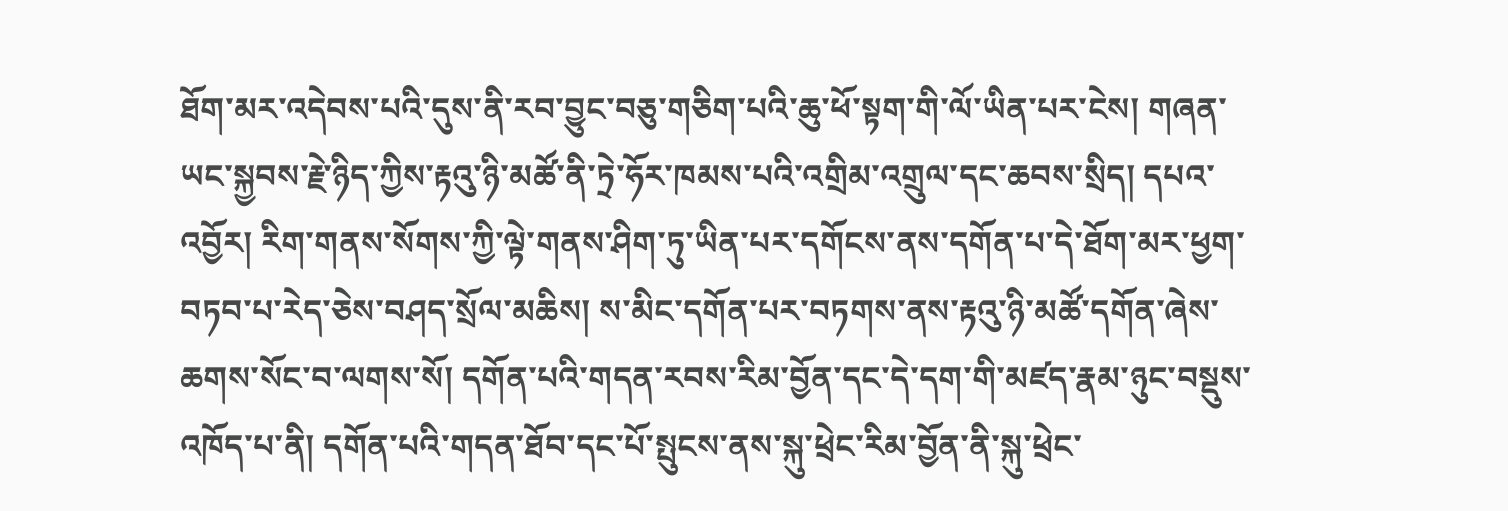ཐོག་མར་འདེབས་པའི་དུས་ནི་རབ་བྱུང་བཅུ་གཅིག་པའི་ཆུ་ཕོ་སྟག་གི་ལོ་ཡིན་པར་ངེས། གཞན་ཡང་སྐྱབས་རྗེ་ཉིད་ཀྱིས་རྟའུ་ཉི་མཚོ་ནི་ཏྲེ་ཧོར་ཁམས་པའི་འགྲིམ་འགྲུལ་དང་ཆབས་སྲིད། དཔའ་འབྱོར། རིག་གནས་སོགས་ཀྱི་ལྟེ་གནས་ཤིག་ཏུ་ཡིན་པར་དགོངས་ནས་དགོན་པ་དེ་ཐོག་མར་ཕྱག་བཏབ་པ་རེད་ཅེས་བཤད་སྲོལ་མཆིས། ས་མིང་དགོན་པར་བཏགས་ནས་རྟའུ་ཉི་མཚོ་དགོན་ཞེས་ཆགས་སོང་བ་ལགས་སོ། དགོན་པའི་གདན་རབས་རིམ་བྱོན་དང་དེ་དག་གི་མཛད་རྣམ་ཉུང་བསྡུས་འཁོད་པ་ནི། དགོན་པའི་གདན་ཐོབ་དང་པོ་སྤུངས་ནས་སྐུ་ཕྲེང་རིམ་བྱོན་ནི་སྐུ་ཕྲེང་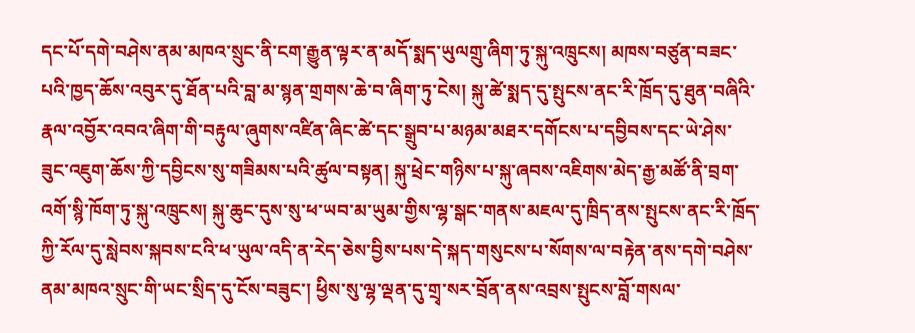དང་པོ་དགེ་བཤེས་ནམ་མཁའ་སྲུང་ནི་ངག་རྒྱུན་ལྟར་ན་མདོ་སྨད་ཡུལགྲུ་ཞིག་ཏུ་སྐུ་འཁྲུངས། མཁས་བཙུན་བཟང་པའི་ཁྱད་ཆོས་འབུར་དུ་ཐོན་པའི་བླ་མ་སྙན་གྲགས་ཆེ་བ་ཞིག་ཏུ་ངེས། སྐུ་ཚེ་སྨད་དུ་སྤུངས་ནང་རི་ཁྲོད་དུ་ཐུན་བཞིའི་རྣལ་འབྱོར་འབའ་ཞིག་གི་བརྟུལ་ཞུགས་འཛིན་ཞིང་ཚེ་དང་སྒྲུབ་པ་མཉམ་མཐར་དགོངས་པ་དབྱིབས་དང་ཡེ་ཤེས་ཟུང་འཇུག་ཆོས་ཀྱི་དབྱིངས་སུ་གཟིམས་པའི་ཚུལ་བསྟན། སྐུ་ཕྲེང་གཉིས་པ་སྐུ་ཞབས་འཇིགས་མེད་རྒྱ་མཚོ་ནི་བྲག་འགོ་སྙི་ཁོག་ཏུ་སྐུ་འཁྲུངས། སྐུ་ཆུང་དུས་སུ་ཕ་ཡབ་མ་ཡུམ་གྱིས་ལྷ་སྒང་གནས་མཇལ་དུ་ཁྲིད་ནས་སྤུངས་ནང་རི་ཁྲོད་ཀྱི་རོལ་དུ་སླེབས་སྐབས་ངའི་ཕ་ཡུལ་འདི་ན་རེད་ཅེས་བྱིས་པས་དེ་སྐད་གསུངས་པ་སོགས་ལ་བརྟེན་ནས་དགེ་བཤེས་ནམ་མཁའ་སྲུང་གི་ཡང་སྲིད་དུ་ངོས་བཟུང་། ཕྱིས་སུ་ལྷ་ལྡན་དུ་གྲྭ་སར་བྲོན་ནས་འབྲས་སྤུངས་བློ་གསལ་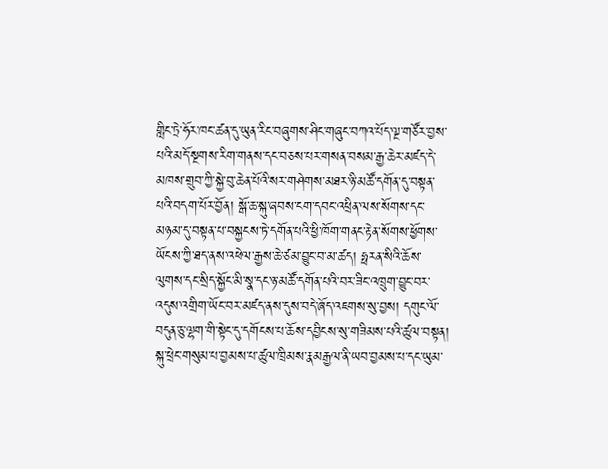གླིང་ཏྲེ་ཧོར་ཁང་ཚན་དུ་ཡུན་རིང་བཞུགས་ཤིང་གཞུང་བཀའ་པོད་ལྔ་གཙོར་བྱས་པའི་མདོ་སྔགས་རིག་གནས་དང་བཅས་པར་གསན་བསམ་རྒྱ་ཆེར་མཛད་དེ་མཁས་གྲུབ་ཀྱི་སྐྱེ་བུ་ཆེན་པོའི་སར་གཤེགས་མཐར་ཉི་མཚོ་དགོན་དུ་བསྟན་པའི་བདག་པོར་བྱོན། སྒོ་ཆ་སྐུ་ཞབས་ངག་དབང་འཕྲིན་ལས་སོགས་དང་མཉམ་དུ་བསྟན་པ་བསྐྱངས་ཏེ་དགོན་པའི་ཕྱི་ཁོག་གནང་རྟེན་སོགས་ཕྱོགས་ཡོངས་ཀྱི་ཐད་ནས་འཕེལ་རྒྱས་ཆེ་ཙམ་བྱུང་བ་མ་ཚད། ཧྥརན་སིའི་ཆོས་ལུགས་དང་སྲིད་སྐྱོང་མི་སྣ་དང་ཉ་མཚོ་དགོན་པའི་བར་ཟིང་འཁྲུག་བྱུང་བར་འདུས་འགྲིག་ཡོང་བར་མཛད་ནས་དུས་བདེ་ཞོད་འཇགས་སུ་བྱས། དགུང་ལོ་བདུན་ཅུ་ལྷག་གི་སྟེང་དུ་དགོངས་པ་ཆོས་དབྱིངས་སུ་གཟིམས་པའི་ཚུལ་བསྟན། སྐུ་ཕྲེང་གསུམ་པ་བྱམས་པ་ཚུལ་ཁྲིམས་རྣམརྒྱལ་ནི་ཡབ་བྱམས་པ་དང་ཡུམ་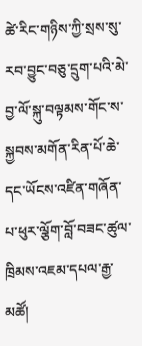ཚེ་རིང་གཉིས་ཀྱི་སྲས་སུ་རབ་བྱུང་བཅུ་དྲུག་པའི་མེ་བྱ་ལོ་སྐུ་བལྟམས་གོང་ས་སྐྱབས་མགོན་རིན་པོ་ཆེ་དང་ཡོངས་འཛིན་གཞོན་པ་ཕུར་ལྕོག་བློ་བཟང་ཚུལ་ཁྲིམས་འཇམ་དཔལ་རྒྱ་མཚོ།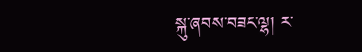སྐུ་ཞབས་བཟང་ལྷ། ར་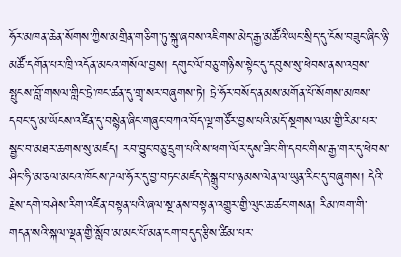ཧོར་མཁན་ཆེན་སོགས་ཀྱིས་མགྲིན་གཅིག་ཏུ་སྐུ་ཞབས་འཇིགས་མེད་རྒྱ་མཚོའི་ཡང་སྲིད་དུ་ངོས་བཟུང་ཞིང་ཉི་མཚོ་དགོན་པར་ཁྲི་འདོན་མངའ་གསོལ་བྱས། དགུང་ལོ་བཅུ་གཉིས་སྟེང་དུ་དབུས་སུ་ཕེབས་ནས་འབྲས་སྤུངས་བློ་གསལ་གླིང་ཏྲེ་ཁང་ཚན་དུ་གྲྭ་སར་བཞུགས་ཏེ། ཏྲེ་ཧོར་བསོད་ནམས་མགོན་པོ་སོགས་མཁས་དབང་དུ་མ་ཡོངས་འཛིན་དུ་བསྙེན་ཞིང་གཞུང་བཀའ་བོད་ལྔ་གཙོར་བྱས་པའི་མདོ་སྔགས་ལམ་གྱི་རིམ་པར་སྦྱང་བ་མཐར་ཆགས་སུ་མཛད། རབ་བྱུང་བཅུ་དྲུག་པའི་ས་ཕག་ལོར་དུས་ཟིང་གི་དབང་གིས་རྒྱ་གར་དུ་ཕེབས་ཤིང་ཧི་མ་ཅལ་མངའ་ཁོངས་ཌལ་ཧོར་དུ་བྱ་བཏང་མཛད་དེ་སྒྲུབ་པ་ཉམས་ལེན་ལ་ཡུན་རིང་དུ་བཞུགས། དེའི་རྗེས་དགེ་བཤེས་རིག་འཛིན་བསྟན་པའི་ཞལ་སྔ་ནས་བསྟན་འགྱུར་གྱི་ལུང་ཆ་ཚང་གསན། རིམ་ཁག་གི་གདན་སའི་སྐལ་ལྡན་གྱི་སློབ་མ་མང་པོ་མན་ངག་བདུད་རྩིས་ཚིམ་པར་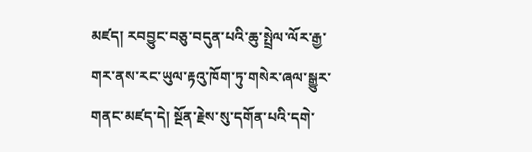མཛད། རབབྱུང་བཅུ་བདུན་པའི་ཆུ་སྤྲེལ་ལོར་རྒྱ་གར་ནས་རང་ཡུལ་རྟའུ་ཁོག་ཏུ་གསེར་ཞལ་སྒྱུར་གནང་མཛད་དེ། སྔོན་རྗེས་སུ་དགོན་པའི་དགེ་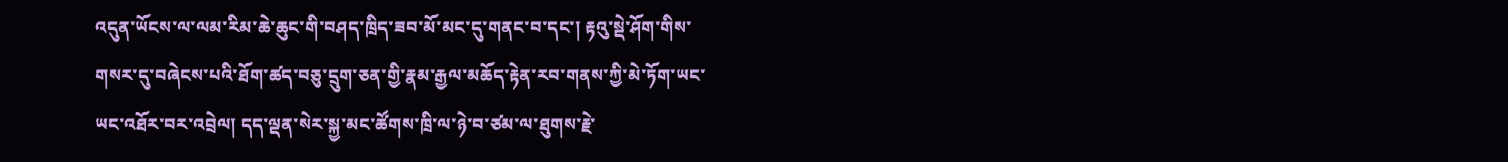འདུན་ཡོངས་ལ་ལམ་རིམ་ཆེ་ཆུང་གི་བཤད་ཁྲིད་ཟབ་མོ་མང་དུ་གནང་བ་དང་། རྟའུ་སྡེ་ཤོག་གིས་གསར་དུ་བཞེངས་པའི་ཐོག་ཚད་བཅུ་དྲུག་ཅན་གྱི་རྣམ་རྒྱལ་མཆོད་རྟེན་རབ་གནས་ཀྱི་མེ་ཏོག་ཡང་ཡང་འཐོར་བར་འབྲེལ། དད་ལྡན་སེར་སྐྱ་མང་ཚོགས་ཁྲི་ལ་ཉེ་བ་ཙམ་ལ་ཐུགས་རྗེ་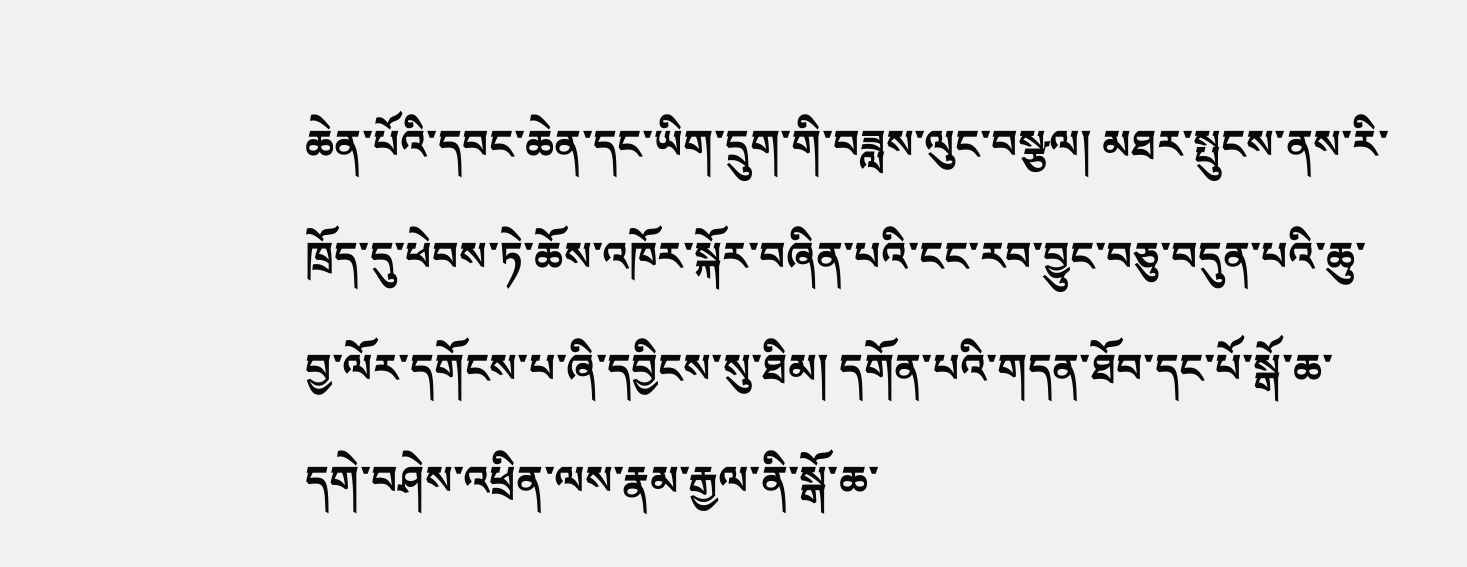ཆེན་པོའི་དབང་ཆེན་དང་ཡིག་དྲུག་གི་བཟླས་ལུང་བསྩལ། མཐར་སྤུངས་ནས་རི་ཁྲོད་དུ་ཕེབས་ཏེ་ཆོས་འཁོར་སྐོར་བཞིན་པའི་ངང་རབ་བྱུང་བཅུ་བདུན་པའི་ཆུ་བྱ་ལོར་དགོངས་པ་ཞི་དབྱིངས་སུ་ཐིམ། དགོན་པའི་གདན་ཐོབ་དང་པོ་སྒོ་ཆ་དགེ་བཤེས་འཕྲིན་ལས་རྣམ་རྒྱལ་ནི་སྒོ་ཆ་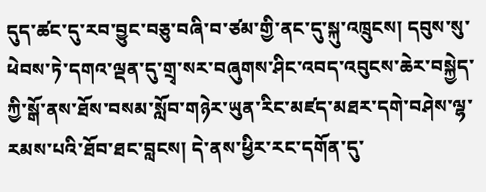དུད་ཚང་དུ་རབ་བྱུང་བཅུ་བཞི་བ་ཙམ་གྱི་ནང་དུ་སྐུ་འཁྲུངས། དབུས་སུ་ཕེབས་ཏེ་དགའ་ལྡན་དུ་གྲྭ་སར་བཞུགས་ཤིང་འབད་འབུངས་ཆེར་བསྐྱེད་ཀྱི་སྒོ་ནས་ཐོས་བསམ་སློབ་གཉེར་ཡུན་རིང་མཛད་མཐར་དགེ་བཤེས་ལྷ་རམས་པའི་ཐོབ་ཐང་བླངས། དེ་ནས་ཕྱིར་རང་དགོན་དུ་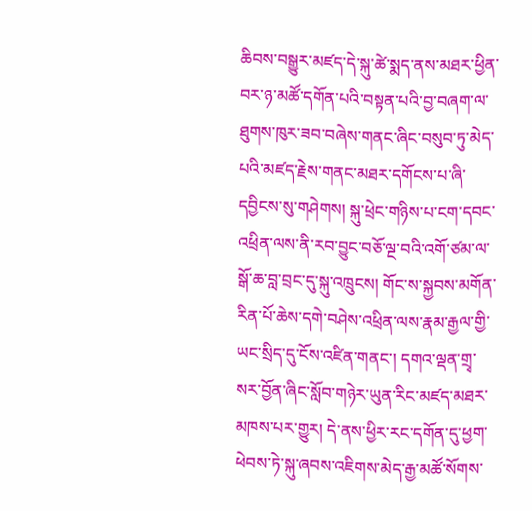ཆིབས་བསྒྱུར་མཛད་དེ་སྐུ་ཚེ་སྨད་ནས་མཐར་ཕྱིན་བར་ཉ་མཚོ་དགོན་པའི་བསྟན་པའི་བྱ་བཞག་ལ་ཐུགས་ཁུར་ཟབ་བཞེས་གནང་ཞིང་བསུབ་ཏུ་མེད་པའི་མཛད་རྗེས་གནང་མཐར་དགོངས་པ་ཞི་དབྱིངས་སུ་གཤེགས། སྐུ་ཕྲེང་གཉིས་པ་ངག་དབང་འཕྲིན་ལས་ནི་རབ་བྱུང་བཅོ་ལྔ་བའི་འགོ་ཙམ་ལ་སྒོ་ཆ་བླ་བྲང་དུ་སྐུ་འཁྲུངས། གོང་ས་སྐྱབས་མགོན་རིན་པོ་ཆེས་དགེ་བཤེས་འཕྲིན་ལས་རྣམ་རྒྱལ་གྱི་ཡང་སྲིད་དུ་ངོས་འཛིན་གནང་། དགའ་ལྡན་གྲྭ་སར་བྱོན་ཞིང་སློབ་གཉེར་ཡུན་རིང་མཛད་མཐར་མཁས་པར་གྱུར། དེ་ནས་ཕྱིར་རང་དགོན་དུ་ཕྱག་ཕེབས་ཏེ་སྐུ་ཞབས་འཇིགས་མེད་རྒྱ་མཚོ་སོགས་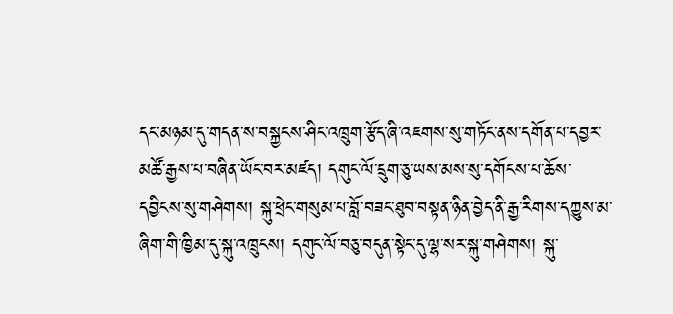དང་མཉམ་དུ་གདན་ས་བསྐྱངས་ཤིང་འཁྲུག་རྩོད་ཞི་འཇགས་སུ་གཏོང་ནས་དགོན་པ་དབྱར་མཚོ་རྒྱས་པ་བཞིན་ཡོང་བར་མཛད། དགུང་ལོ་དྲུག་ཅུ་ཡས་མས་སུ་དགོངས་པ་ཆོས་དབྱིངས་སུ་གཤེགས། སྐུ་ཕྲེང་གསུམ་པ་བློ་བཟང་ཐུབ་བསྟན་ཉིན་བྱེད་ནི་རྒྱ་རིགས་དཀྱུས་མ་ཞིག་གི་ཁྱིམ་དུ་སྐུ་འཁྲུངས། དགུང་ལོ་བཅུ་བདུན་སྟེང་དུ་ལྷ་སར་སྐུ་གཤེགས། སྐུ་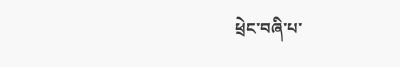ཕྲེང་བཞི་པ་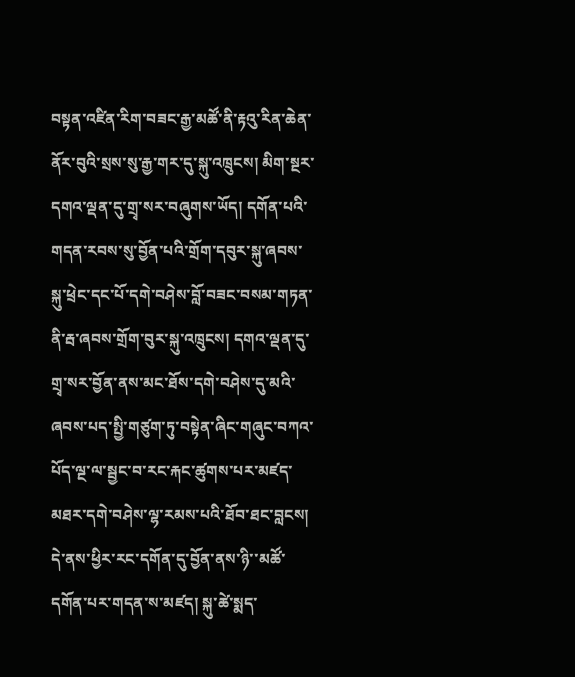བསྟན་འཛིན་རིག་བཟང་རྒྱ་མཚོ་ནི་རྟའུ་རིན་ཆེན་ནོར་བུའི་སྲས་སུ་རྒྱ་གར་དུ་སྐུ་འཁྲུངས། མིག་སྔར་དགའ་ལྡན་དུ་གྲྭ་སར་བཞུགས་ཡོད། དགོན་པའི་གདན་རབས་སུ་བྱོན་པའི་གྲོག་དབུར་སྐུ་ཞབས་སྐུ་ཕྲེང་དང་པོ་དགེ་བཤེས་བློ་བཟང་བསམ་གཏན་ནི་རྦ་ཞབས་གྲོག་བུར་སྐུ་འཁྲུངས། དགའ་ལྡན་དུ་གྲྭ་སར་བྱོན་ནས་མང་ཐོས་དགེ་བཤེས་དུ་མའི་ཞབས་པད་སྤྱི་གཙུག་ཏུ་བསྟེན་ཞིང་གཞུང་བཀའ་པོད་ལྔ་ལ་སྦྱང་བ་རང་རྐང་ཚུགས་པར་མཛད་མཐར་དགེ་བཤེས་ལྷ་རམས་པའི་ཐོབ་ཐང་བླངས། དེ་ནས་ཕྱིར་རང་དགོན་དུ་བྱོན་ནས་ཉི་་མཚོ་དགོན་པར་གདན་ས་མཛད། སྐུ་ཚེ་སྨད་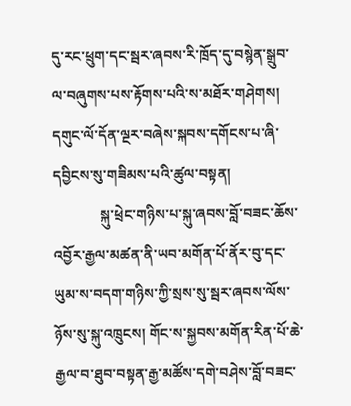དུ་རང་ཕྲུག་དང་སྦར་ཞབས་རི་ཁྲོད་དུ་བསྙེན་སྒྲུབ་ལ་བཞུགས་པས་རྟོགས་པའི་ས་མཐོར་གཤེགས། དགུང་ལོ་དོན་ལྔར་བཞེས་སྐབས་དགོངས་པ་ཞི་དབྱིངས་སུ་གཟིམས་པའི་ཚུལ་བསྟན།
             སྐུ་ཕྲེང་གཉིས་པ་སྐུ་ཞབས་བློ་བཟང་ཆོས་འབྱོར་རྒྱལ་མཚན་ནི་ཡབ་མགོན་པོ་ནོར་བུ་དང་ཡུམ་ས་བདག་གཉིས་ཀྱི་སྲས་སུ་སྦར་ཞབས་ལོས་ཉོས་སུ་སྐུ་འཁྲུངས། གོང་ས་སྐྱབས་མགོན་རིན་པོ་ཆེ་རྒྱལ་བ་ཐུབ་བསྟན་རྒྱ་མཚོས་དགེ་བཤེས་བློ་བཟང་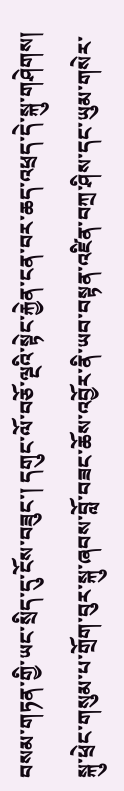བསམ་གཏན་གྱི་ཡང་སྲིད་དུ་ངོས་བཟུང་། དགུང་ལོ་བཅོ་ལྔའི་སྟེང་རྐྱེན་ངན་བར་ཆད་འཕྲད་དེ་སྐུ་གཤེགས། སྐུ་ཕྲེང་གསུམ་པ་གྲོག་བུར་སྐུ་ཞབས་བློ་བཟང་ཆོས་འབྱོར་ནི་ཡབ་བསྟན་འཛིན་བཀྲ་ཤིས་དང་ཡུམ་གསེར་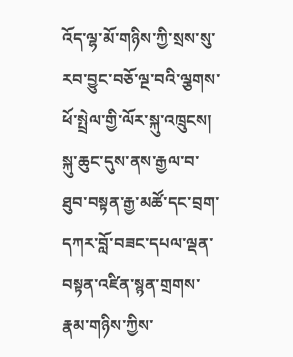འོད་ལྷ་མོ་གཉིས་ཀྱི་སྲས་སུ་རབ་བྱུང་བཅོ་ལྔ་བའི་ལྕགས་ཕོ་སྤྲེལ་གྱི་ལོར་སྐུ་འཁྲུངས། སྐུ་ཆུང་དུས་ནས་རྒྱལ་བ་ཐུབ་བསྟན་རྒྱ་མཚོ་དང་བྲག་དཀར་བློ་བཟང་དཔལ་ལྡན་བསྟན་འཛིན་སྙན་གྲགས་རྣམ་གཉིས་ཀྱིས་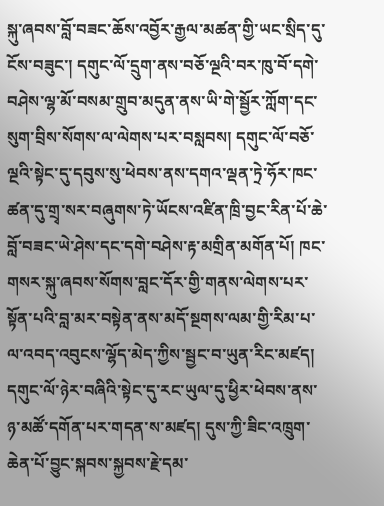སྐུ་ཞབས་བློ་བཟང་ཆོས་འབྱོར་རྒྱལ་མཚན་གྱི་ཡང་སྲིད་དུ་ངོས་བཟུང་། དགུང་ལོ་དྲུག་ནས་བཅོ་ལྔའི་བར་ཁུ་བོ་དགེ་བཤེས་ལྷ་མོ་བསམ་གྲུབ་མདུན་ནས་ཡི་གེ་སྦྱོར་ཀློག་དང་སུག་བྲིས་སོགས་ལ་ལེགས་པར་བསླབས། དགུང་ལོ་བཅོ་ལྔའི་སྟེང་དུ་དབུས་སུ་ཕེབས་ནས་དགའ་ལྡན་ཏྲེ་ཧོར་ཁང་ཚན་དུ་གྲྭ་སར་བཞུགས་ཏེ་ཡོངས་འཛིན་ཁྲི་བྱང་རིན་པོ་ཆེ་བློ་བཟང་ཡེ་ཤེས་དང་དགེ་བཤེས་རྟ་མགྲིན་མགོན་པོ། ཁང་གསར་སྐུ་ཞབས་སོགས་བླང་དོར་གྱི་གནས་ལེགས་པར་སྟོན་པའི་བླ་མར་བསྟེན་ནས་མདོ་སྔགས་ལམ་གྱི་རིམ་པ་ལ་འབད་འབུངས་ལྷོད་མེད་ཀྱིས་སྦྱང་བ་ཡུན་རིང་མཛད། དགུང་ལོ་ཉེར་བཞིའི་སྟེང་དུ་རང་ཡུལ་དུ་ཕྱིར་ཕེབས་ནས་ཉ་མཚོ་དགོན་པར་གདན་ས་མཛད། དུས་ཀྱི་ཟིང་འཁྲུག་ཆེན་པོ་བྱུང་སྐབས་སྐྱབས་རྗེ་དམ་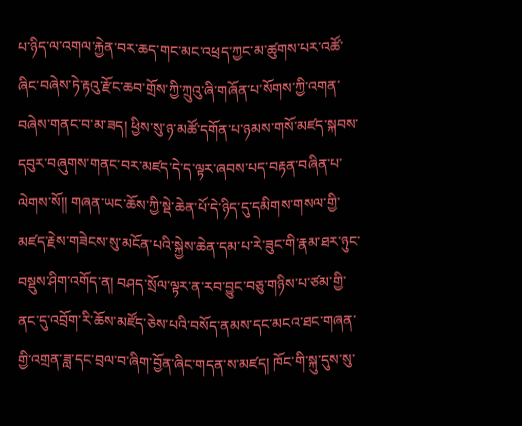པ་ཉིད་ལ་འགལ་རྐྱེན་བར་ཆད་གང་མང་འཕྲད་ཀྱང་མ་ཚུགས་པར་འཚོ་ཞིང་བཞེས་ཏེ་རྟའུ་རྫོང་ཆབ་གྲོས་ཀྱི་ཀྲུའུ་ཞི་གཞོན་པ་སོགས་ཀྱི་འགན་བཞེས་གནང་བ་མ་ཟད། ཕྱིས་སུ་ཉ་མཚོ་དགོན་པ་ཉམས་གསོ་མཛད་སྐབས་དབུར་བཞུགས་གནང་བར་མཛད་དེ་ད་ལྟར་ཞབས་པད་བརྟན་བཞིན་པ་ལེགས་སོ།། གཞན་ཡང་ཆོས་ཀྱི་སྡེ་ཆེན་པོ་དེ་ཉིད་དུ་དམིགས་གསལ་གྱི་མཛད་རྗེས་གཟེངས་སུ་མངོན་པའི་སྐྱེས་ཆེན་དམ་པ་རེ་ཟུང་གི་རྣམ་ཐར་ཉུང་བསྡུས་ཤིག་འགོད་ན། བཤད་སྲོལ་ལྟར་ན་རབ་བྱུང་བཅུ་གཉིས་པ་ཙམ་གྱི་ནང་དུ་འབྲོག་རི་ཆོས་མཛོད་ཅེས་པའི་བསོད་ནམས་དང་མངའ་ཐང་གཞན་གྱི་འགྲན་ཟླ་དང་བྲལ་བ་ཞིག་བྱོན་ཞིང་གདན་ས་མཛད། ཁོང་གི་སྐུ་དུས་སུ་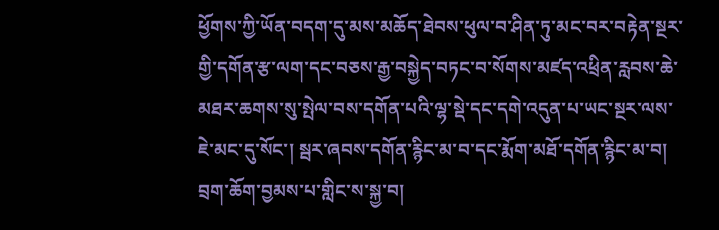ཕྱོགས་ཀྱི་ཡོན་བདག་དུ་མས་མཆོད་ཐེབས་ཕུལ་བ་ཤིན་ཏུ་མང་བར་བརྟེན་སྔར་གྱི་དགོན་རྩ་ལག་དང་བཅས་རྒྱ་བསྐྱེད་བཏང་བ་སོགས་མཛད་འཕྲིན་རླབས་ཆེ་མཐར་ཆགས་སུ་སྤེལ་བས་དགོན་པའི་ལྷ་སྡེ་དང་དགེ་འདུན་པ་ཡང་སྔར་ལས་ཇེ་མང་དུ་སོང་། སྦར་ཞབས་དགོན་རྙིང་མ་བ་དང་རྨོག་མཐོ་དགོན་རྙིང་མ་བ། བྲག་ཆོག་བྱམས་པ་གླིང་ས་སྐྱ་བ།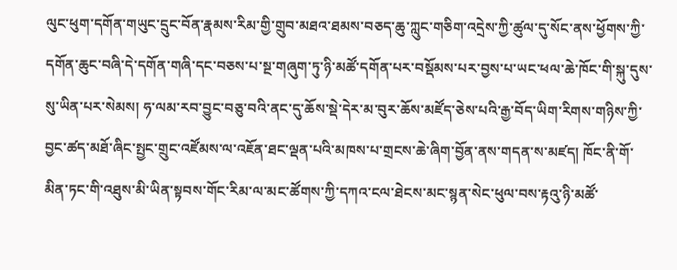ལུང་ཕུག་དགོན་གཡུང་དྲུང་བོན་རྣམས་རིམ་གྱི་གྲུབ་མཐའ་ཐམས་བཅད་ཆུ་ཀླུང་གཅིག་འདྲེས་ཀྱི་ཚུལ་དུ་སོང་ནས་ཕྱོགས་ཀྱི་དགོན་ཆུང་བཞི་དེ་དགོན་གཞི་དང་བཅས་པ་སྔ་གཞུག་ཏུ་ཉི་མཚོ་དགོན་པར་བསྡོམས་པར་བྱས་པ་ཡང་ཕལ་ཆེ་ཁོང་གི་སྐུ་དུས་སུ་ཡིན་པར་སེམས། ཧ་ལམ་རབ་བྱུང་བཅུ་བའི་ནང་དུ་ཆོས་སྡེ་དེར་མ་བུར་ཆོས་མཛོད་ཅེས་པའི་རྒྱ་བོད་ཡིག་རིགས་གཉིས་ཀྱི་བྱང་ཚད་མཐོ་ཞིང་སྤྱང་གྲུང་འཛོམས་ལ་འཇོན་ཐང་ལྡན་པའི་མཁས་པ་གྲངས་ཆེ་ཞིག་བྱོན་ནས་གདན་ས་མཛད། ཁོང་ནི་གོ་མིན་ཏང་གི་འཐུས་མི་ཡིན་སྟབས་གོང་རིམ་ལ་མང་ཚོགས་ཀྱི་དཀའ་ངལ་ཐེངས་མང་སྙན་སེང་ཕུལ་བས་རྟའུ་ཉི་མཚོ་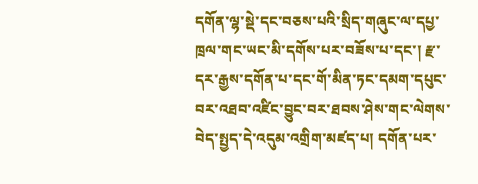དགོན་ལྷ་སྡེ་དང་བཅས་པའི་སྲིད་གཞུང་ལ་དཔྱ་ཁྲལ་གང་ཡང་མི་དགོས་པར་བཟོས་པ་དང་། རྫ་དར་རྒྱས་དགོན་པ་དང་གོ་མིན་ཏང་དམག་དཔུང་བར་འཐབ་འཛིང་བྱུང་བར་ཐབས་ཤེས་གང་ལེགས་བེད་སྤྱད་དེ་འདུམ་འགྲིག་མཛད་པ། དགོན་པར་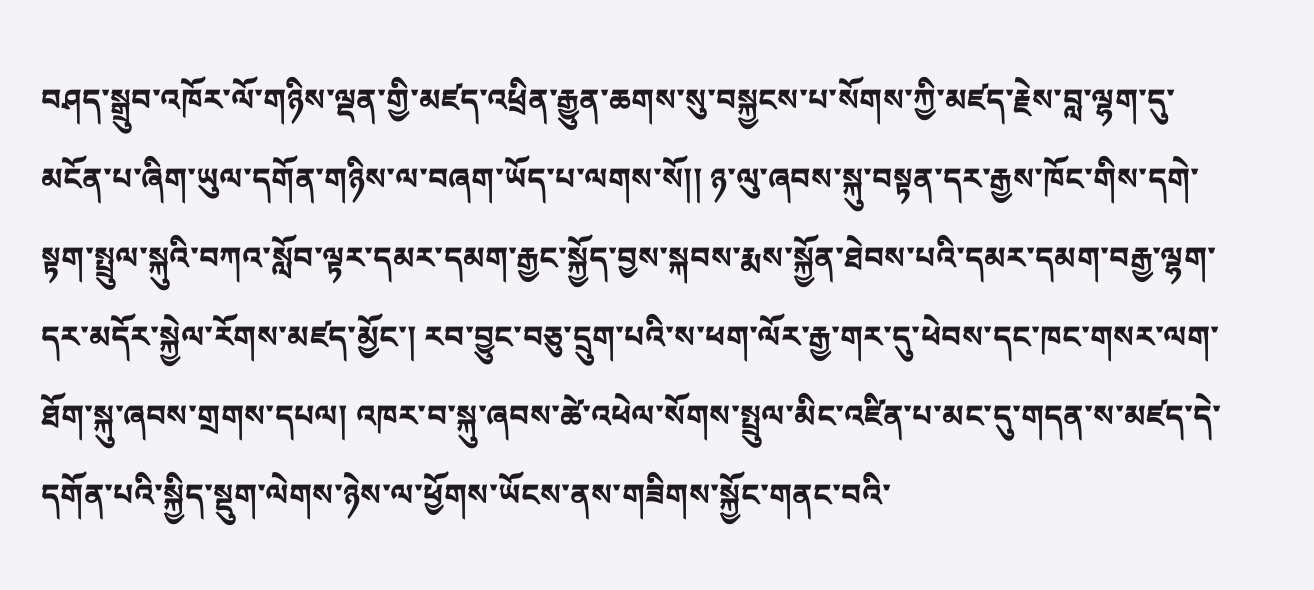བཤད་སྒྲུབ་འཁོར་ལོ་གཉིས་ལྡན་གྱི་མཛད་འཕྲིན་རྒྱུན་ཆགས་སུ་བསྐྱངས་པ་སོགས་ཀྱི་མཛད་རྗེས་བླ་ལྷག་དུ་མངོན་པ་ཞིག་ཡུལ་དགོན་གཉིས་ལ་བཞག་ཡོད་པ་ལགས་སོ།། ཉ་ལུ་ཞབས་སྐུ་བསྟན་དར་རྒྱས་ཁོང་གིས་དགེ་སྟག་སྤྲུལ་སྐུའི་བཀའ་སློབ་ལྟར་དམར་དམག་རྒྱང་སྐྱོད་བྱས་སྐབས་རྨས་སྐྱོན་ཐེབས་པའི་དམར་དམག་བརྒྱ་ལྷག་དར་མདོར་སྐྱེལ་རོགས་མཛད་མྱོང་། རབ་བྱུང་བཅུ་དྲུག་པའི་ས་ཕག་ལོར་རྒྱ་གར་དུ་ཕེབས་དང་ཁང་གསར་ལག་ཐོག་སྐུ་ཞབས་གྲགས་དཔལ། འཁར་བ་སྐུ་ཞབས་ཚེ་འཕེལ་སོགས་སྤྲུལ་མིང་འཛིན་པ་མང་དུ་གདན་ས་མཛད་དེ་དགོན་པའི་སྐྱིད་སྡུག་ལེགས་ཉེས་ལ་ཕྱོགས་ཡོངས་ནས་གཟིགས་སྐྱོང་གནང་བའི་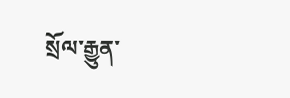སྲོལ་རྒྱུན་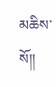མཆིས་སོ།།